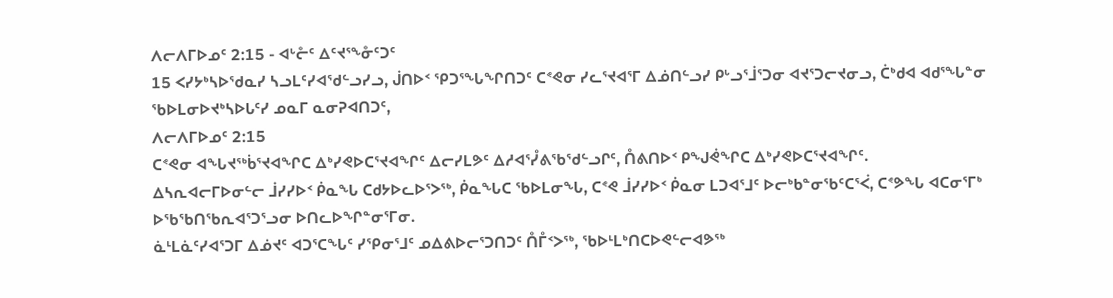ᐱᓕᐱᒥᐅᓄᑦ 2:15 - ᐊᒡᓔᑦ ᐃᑦᔪᕐᖕᓁᑦᑐᑦ
15 ᐸᓯᔭᒃᓴᐅᖁᓇᓯ ᓴᓗᒪᑦᓯᐊᖁᓪᓗᓯᓗ, ᒎᑎᐅᑉ ᕿᑐᕐᖓᖏᑎᑐᑦ ᑕᕝᕙᓂ ᓯᓚᕐᔪᐊᕐᒥ ᐃᓅᑎᓪᓗᓯ ᑭᒡᓗᕐᒨᕐᑐᓂ ᐊᔪᕐᑐᓕᔪᓂᓗ, ᑖᒃᑯᐊ ᐊᑯᕐᖓᓐᓂ ᖃᐅᒪᓂᐅᔪᒃᓴᐅᒐᑦᓯ ᓄᓇᒥ ᓇᓂᕈᐊᑎᑐᑦ,
ᐱᓕᐱᒥᐅᓄᑦ 2:15
ᑕᕝᕙᓂ ᐊᖓᔪᖅᑳᕐᔪᐊᖏᑕ ᐃᒃᓯᕙᐅᑕᕐᔪᐊᖏᑦ ᐃᓕᓯᒪᕗᑦ ᐃᓱᐊᕐᓮᕕᖃᖁᓪᓗᒋᑦ, ᑍᕕᑎᐅᑉ ᑭᖑᕚᖏᑕ ᐃᒃᓯᕙᐅᑕᕐᔪᐊᖏᑦ.
ᐃᓴᕆᐊᓕᒥᐅᓂᓪᓕ ᒨᓯᓯᐅᑉ ᑮᓇᖓ ᑕᑯᔭᐅᓚᐅᕐᐳᖅ, ᑮᓇᖓᑕ ᖃᐅᒪᓂᖓ, ᑕᕝᕙ ᒨᓯᓯᐅᑉ ᑮᓇᓂ ᒪᑐᐊᕐᒧᑦ ᐅᓕᒃᑲᓐᓂᖃᑦᑕᕐᐹ, ᑕᕝᕗᖓ ᐊᑕᓂᕐᒥᒃ ᐅᖃᖃᑎᖃᕆᐊᕐᑐᕐᓗᓂ ᐅᑎᓚᐅᖏᓐᓂᕐᒥᓂ.
ᓈᒻᒪᓈᑦᓯᐊᕐᑐᒥ ᐃᓅᔪᑦ ᐊᑐᕐᑕᖓᑦ ᓯᕿᓂᕐᒧᑦ ᓄᐃᕕᐅᓕᕐᑐᑎᑐᑦ ᑍᒤᑉᐳᖅ, ᖃᐅᒻᒪᒃᑎᑕᐅᕙᓪᓕᐊᕗᖅ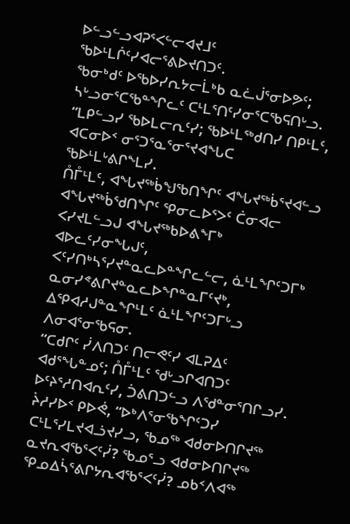ᐅᓪᓗᓪᓗᐊᕈᕐᐸᓪᓕᐊᔪᒧᑦ ᖃᐅᒻᒪᒌᑦᓯᐊᓕᕐᕕᐅᔪᑎᑐᑦ.
ᖃᓂᒃᑯᑦ ᐅᖃᐅᓯᕆᔭᓕᒫᒃᑲ ᓇᓛᒎᕐᓂᐅᕗᑦ; ᓴᒡᓗᓂᕐᑕᖃᓐᖏᓚᑦ ᑕᒻᒪᕐᑎᑦᓯᓂᕐᑕᖃᕋᑎᒡᓗ.
“ᒪᑭᓪᓗᓯ ᖃᐅᒪᓕᕆᑦᓯ; ᖃᐅᒻᒪᖅᑯᑎᓯ ᑎᑭᒻᒪᑦ, ᐊᑕᓂᐅᑉ ᓂᕐᑐᕐᓇᕐᓂᕐᔪᐊᖓᑕ ᖃᐅᒻᒪᒡᕕᒋᖕᒪᓯ.
ᑍᒤᒻᒪᑦ, ᐊᖓᔪᖅᑳᖑᖃᑎᖏᑦ ᐊᖓᔪᖅᑳᕐᔪᐊᓪᓗ ᐊᖓᔪᖅᑳᖁᑎᖏᑦ ᕿᓂᓚᐅᕐᐳᑦ ᑖᓂᐊᓕ ᐸᓯᔪᒪᓪᓗᒍ ᐊᖓᔪᖅᑲᐅᕕᖕᒥᒃ ᐊᐅᓚᑦᓯᓂᖓᒍᑦ, ᐸᑦᓯᑎᒃᓴᕐᓯᔪᓐᓇᓚᐅᓐᖏᓚᓪᓕ, ᓈᒻᒪᖏᑦᑐᒥᒃ ᓇᓂᓯᕝᕕᒋᔪᓐᓇᓚᐅᖏᓐᓇᒥᑦᔪᒃ, ᐃᕿᐊᓱᒍᓐᓇᖏᒻᒪᑦ ᓈᒻᒪᖏᑦᑐᒥᒡᓗ ᐱᓂᐊᕐᓂᖃᕋᓂ.
“ᑕᑯᒋᑦ ᓰᐱᑎᑐᑦ ᑎᓕᕙᑦᓯ ᐊᒪᕈᐃᑦ ᐊᑯᕐᖓᓐᓄᑦ; ᑍᒤᒻᒪᑦ ᖁᒡᓗᒋᐊᑎᑐᑦ ᐅᑦᔨᕐᓱᑎᐊᕆᑦᓯ, ᑑᕕᑎᑐᓪᓗ ᐱᖁᓐᓂᕐᑎᒋᓗᓯ.
ᔩᓱᓯᐅᑉ ᑭᐅᕚ, “ᐅᒃᐱᕐᓂᖃᖏᑦᑐᓯ ᑕᒻᒪᕐᓯᒪᔪᐊᓘᔪᓯᓗ, ᖃᓄᖅ ᐊᑯᓂᐅᑎᒋᔪᖅ ᓇᔪᕆᐊᖃᕐᐸᑦᓰ? ᖃᓄᕐᓗ ᐊᑯᓂᐅᑎᒋᔪᖅ ᕿᓄᐃᓵᕐᕕᒋᔭᕆᐊᖃᕐᐸᑦᓰ? ᓄᑲᑉᐱᐊᖅ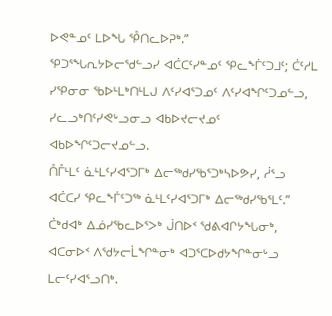ᐅᕙᓐᓄᑦ ᒪᐅᖓ ᕾᑎᓚᐅᕈᒃ.”
ᕿᑐᕐᖓᕆᔭᐅᓕᖁᓪᓗᓯ ᐊᑖᑕᑦᓯᓐᓄᑦ ᕿᓚᖕᒦᑦᑐᒧᑦ; ᑖᑦᓱᒪ ᓯᕿᓂᓂ ᖃᐅᒻᒪᒃᑎᒻᒪᒍ ᐱᑦᓯᐊᕐᑐᓄᑦ ᐱᑦᓯᐊᖏᑦᑐᓄᓪᓗ, ᓯᓚᓗᒃᑎᑦᓯᕙᒡᓗᓂᓗ ᐊᑲᐅᔪᓕᔪᓄᑦ ᐊᑲᐅᖏᑦᑐᓕᔪᓄᓪᓗ.
ᑍᒤᒻᒪᑦ ᓈᒻᒪᑦᓯᐊᕐᑐᒥᒃ ᐃᓕᖅᑯᓯᖃᕐᑐᒃᓴᐅᕗᓯ, ᓲᕐᓗ ᐊᑖᑕᓯ ᕿᓚᖕᒦᑦᑐᖅ ᓈᒻᒪᑦᓯᐊᕐᑐᒥᒃ ᐃᓕᖅᑯᓯᖃᕐᒪᑦ.”
ᑖᒃᑯᐊᒃ ᐃᓅᓯᖃᓚᐅᕐᐳᒃ ᒎᑎᐅᑉ ᖁᕕᐊᒋᔭᖓᓂᒃ, ᐊᑕᓂᐅᑉ ᐱᖁᔭᓕᒫᖏᓐᓂᒃ ᐊᑐᕐᑕᐅᑯᔭᖏᓐᓂᒡᓗ ᒪᓕᑦᓯᐊᕐᓗᑎᒃ.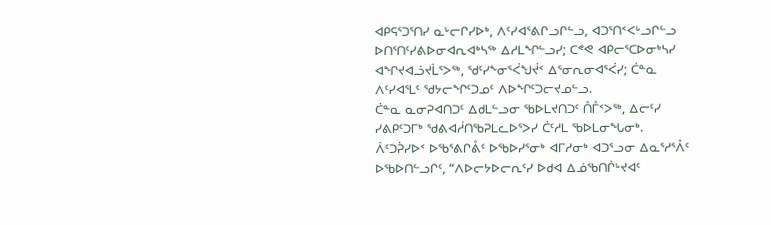ᐊᑭᕋᕐᑐᕐᑎᓯ ᓇᒡᓕᒋᓯᐅᒃ, ᐱᑦᓯᐊᕐᕕᒋᓗᒋᓪᓗ, ᐊᑐᕐᑎᑉᐸᒡᓗᒋᓪᓗ ᐅᑎᕐᑎᑦᓯᕕᐅᓂᐊᕆᐊᒃᓴᖅ ᐃᓱᒪᖏᓪᓗᓯ; ᑕᕝᕙ ᐊᑭᓕᕐᑕᐅᓂᒃᓴᓯ ᐊᖏᔪᐊᓘᔪᒫᕐᐳᖅ, ᖁᑦᓯᖕᓂᕐᐹᖑᔫᑉ ᐃᕐᓂᕆᓂᐊᕐᐹᓯ; ᑖᓐᓇ ᐱᑦᓯᐊᕐᒪᑦ ᖁᔭᓕᖏᑦᑐᓄᑦ ᐱᐅᖏᑦᑐᓕᔪᓄᓪᓗ.
ᑖᓐᓇ ᓇᓂᕈᐊᑎᑐᑦ ᐃᑯᒪᓪᓗᓂ ᖃᐅᒪᔪᑎᑐᑦ ᑍᒤᑉᐳᖅ, ᐃᓕᑦᓯ ᓯᕕᑭᑦᑐᒥᒃ ᖁᕕᐊᓲᑎᖃᕈᒪᓚᐅᕐᐳᓯ ᑖᑦᓱᒪ ᖃᐅᒪᓂᖓᓂᒃ.
ᐲᑦᑐᕉᓯᐅᑉ ᐅᖃᕐᕕᒋᕔᑦ ᐅᖃᐅᓯᕐᓂᒃ ᐊᒥᓱᓂᒃ ᐊᑐᕐᓗᓂ ᐃᓇᕐᓱᕐᐰᑦ ᐅᖃᐅᑎᓪᓗᒋᑦ, “ᐱᐅᓕᔭᐅᓕᕆᑦᓯ ᐅᑯᐊ ᐃᓅᖃᑎᒌᒡᔪᐊᑦ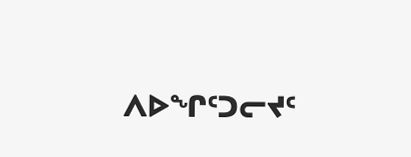ᐱᐅᖏᑦᑐᓕᔪᑦ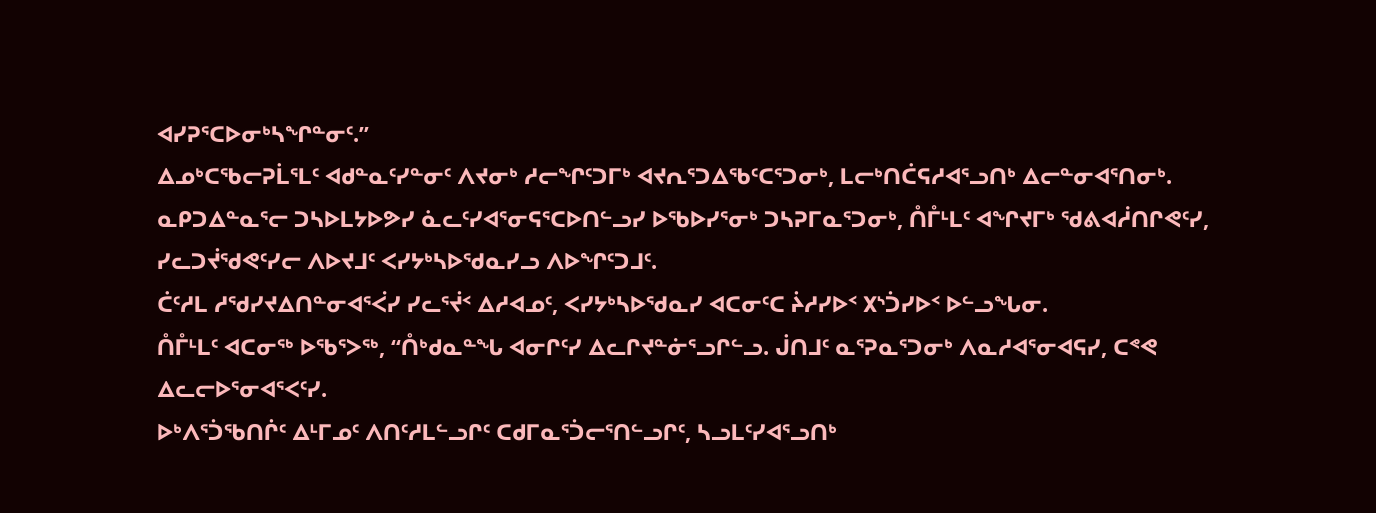ᐊᓯᕈᕐᑕᐅᓂᒃᓴᖏᓐᓂᑦ.”
ᐃᓄᒃᑕᖃᓕᕈᒫᕐᒪᑦ ᐊᑯᓐᓇᑦᓯᓐᓂᑦ ᐱᔪᓂᒃ ᓱᓕᖏᑦᑐᒥᒃ ᐊᔪᕆᕐᑐᐃᖃᑦᑕᕐᑐᓂᒃ, ᒪᓕᒃᑎᑖᕋᓱᐊᕐᓗᑎᒃ ᐃᓕᓐᓂᐊᕐᑎᓂᒃ.
ᓇᑭᑐᐃᓐᓇᕐᓕ ᑐᓴᐅᒪᔭᐅᕗᓯ ᓈᓚᑦᓯᐊᕐᓂᕋᕐᑕᐅᑎᓪᓗᓯ ᐅᖃᐅᓯᕐᓂᒃ ᑐᓴᕈᒥᓇᕐᑐᓂᒃ, ᑍᒤᒻᒪᑦ ᐊᖏᔪᒥᒃ ᖁᕕᐊᓲᑎᒋᕙᑦᓯ, ᓯᓚᑐᔫᖁᕙᑦᓯᓕ ᐱᐅᔪᒧᑦ ᐸᓯᔭᒃᓴᐅᖁᓇᓯᓗ ᐱᐅᖏᑦᑐᒧᑦ.
ᑖᑦᓱᒪ ᓱᖁᓯᔪᐃᑎᓐᓂᐊᕐᐹᓯ ᓯᓚᕐᔫᑉ ᐃᓱᐊᓄᑦ, ᐸᓯᔭᒃᓴᐅᖁᓇᓯ ᐊᑕᓂᑦᑕ ᔩᓱᓯᐅᑉ ᙭ᔅᑑᓯᐅᑉ ᐅᓪᓗᖓᓂ.
ᑍᒤᒻᒪᑦ ᐊᑕᓂᖅ ᐅᖃᕐᐳᖅ, “ᑍᒃᑯᓇᓐᖓ ᐊᓂᒋᑦᓯ ᐃᓚᒋᔪᓐᓃᕐᓗᒋᓪᓗ. ᒎᑎᒧᑦ ᓇᕐᕈᓇᕐᑐᓂᒃ ᐱᓇᓱᐊᕐᓂᐊᕋᓯ, ᑕᕝᕙ ᐃᓚᓕᐅᕐᓂᐊᕐᐸᑦᓯ.
ᐅᒃᐱᕐᑑᖃᑎᒌᑦ ᐃᒻᒥᓄᑦ ᐱᑎᑦᓱᒪᓪᓗᒋᑦ ᑕᑯᒥᓇᕐᑑᓕᕐᑎᓪᓗᒋᑦ, ᓴᓗᒪᑦᓯᐊᕐᓗᑎᒃ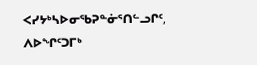ᐸᓯᔭᒃᓴᐅᓂᖃᕈᓐᓃᕐᑎᓪᓗᒋᑦ, ᐱᐅᖏᑦᑐᒥᒃ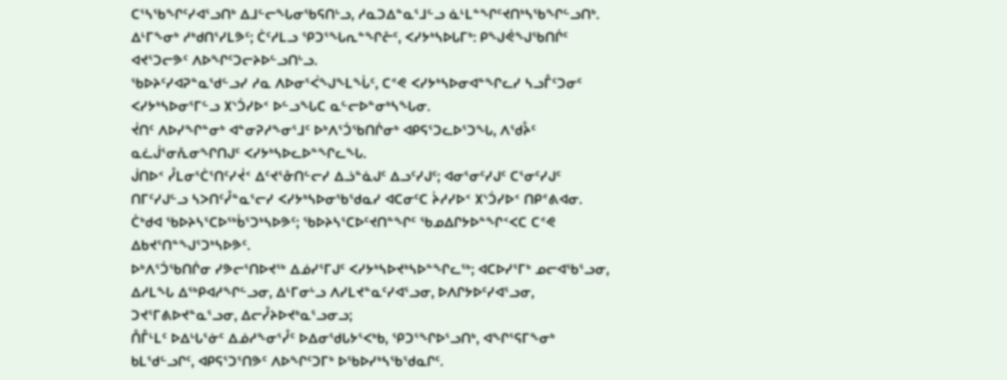ᑕᕐᓴᖃᖏᑦᓯᐊᕐᓗᑎᒃ ᐃᒧᓪᓕᖓᓂᖃᕋᑎᒡᓗ, ᓱᓇᑐᐃᓐᓇᕐᒧᓪᓗ ᓈᒻᒪᓐᖏᑦᔪᑎᒃᓴᖃᖏᓪᓗᑎᒃ.
ᐃᒻᒥᖕᓂᒃ ᓱᒃᑯᑎᕐᓯᒪᕗᑦ; ᑖᑦᓱᒪᓗ ᕿᑐᕐᖓᕆᓐᖏᓔᑦ, ᐸᓯᔭᒃᓴᐅᒐᒥᒃ: ᑭᖑᕚᖑᖃᑎᒌᑦ ᐊᔪᕐᑐᓕᕗᑦ ᐱᐅᖏᑦᑐᓕᔨᐅᓪᓗᑎᒡᓗ.
ᖃᐅᔨᑦᓯᐊᕈᓐᓇᖁᓪᓗᓯ ᓱᓇ ᐱᐅᓂᕐᐹᖑᖕᒪᖔᑦ, ᑕᕝᕙ ᐸᓯᔭᒃᓴᐅᓂᐊᓐᖏᓚᓯ ᓴᓗᒤᑦᑐᓂᑦ ᐸᓯᔭᒃᓴᐅᓂᕐᒥᓪᓗ ᙭ᔅᑑᓯᐅᑉ ᐅᓪᓗᖓᑕ ᓇᓪᓕᐅᓐᓂᒃᓴᖓᓂ.
ᔫᑎᑦ ᐱᐅᓯᖏᓐᓂᒃ ᐊᓐᓂᕈᓱᖕᓂᕐᒧᑦ ᐅᒃᐱᕐᑑᖃᑎᒌᓂᒃ ᐊᑭᕋᕐᑐᓚᐅᕐᑐᖓ, ᐱᖁᔧᑦ ᓇᓛᒎᕐᓂᕅᓂᖏᑎᒍᑦ ᐸᓯᔭᒃᓴᐅᓚᐅᓐᖏᓚᖓ.
ᒎᑎᐅᑉ ᓮᒪᓂᕐᑖᕐᑎᑦᓯᔫᑉ ᐃᑦᔪᕐᓁᑎᓪᓕᓯ ᐃᓘᓐᓈᒍᑦ ᐃᓗᑦᓯᒍᑦ; ᐊᓂᕐᓂᑦᓯᒍᑦ ᑕᕐᓂᑦᓯᒍᑦ ᑎᒥᑦᓯᒍᓪᓗ ᓴᐳᑎᑦᓮᓐᓇᕐᓕᓯ ᐸᓯᔭᒃᓴᐅᓂᖃᖁᓇᓯ ᐊᑕᓂᑦᑕ ᔩᓱᓯᐅᑉ ᙭ᔅᑑᓯᐅᑉ ᑎᑭᕝᕕᐊᓂ.
ᑖᒃᑯᐊ ᖃᐅᔨᓴᕐᑕᐅᖅᑳᕐᑐᒃᓴᐅᕗᑦ; ᖃᐅᔨᓴᕐᑕᐅᑦᔪᑎᓐᖏᑦ ᖃᓄᐃᒋᔭᐅᓐᖏᑉᐸᑕ ᑕᕝᕙ ᐃᑲᔪᕐᑎᓐᖑᕐᑐᒃᓴᐅᕗᑦ.
ᐅᒃᐱᕐᑑᖃᑎᒌᓂ ᓯᕗᓕᕐᑎᐅᔪᖅ ᐃᓅᓯᕐᒥᒍᑦ ᐸᓯᔭᒃᓴᐅᔪᒃᓴᐅᓐᖏᓚᖅ; ᐊᑕᐅᓯᕐᒥᒃ ᓄᓕᐊᖃᕐᓗᓂ, ᐃᓱᒪᖓ ᐃᖅᑭᐊᓱᖏᓪᓗᓂ, ᐃᒻᒥᓂᒡᓗ ᐱᓯᒪᔪᓐᓇᑦᓯᐊᕐᓗᓂ, ᐅᐱᒋᔭᐅᑦᓯᐊᕐᓗᓂ, ᑐᔪᕐᒥᕕᐅᔪᓐᓇᕐᓗᓂ, ᐃᓕᓮᔨᐅᔪᒃᓇᕐᓗᓂᓗ;
ᑍᒤᒻᒪᑦ ᐅᐃᒡᒐᕐᓃᑦ ᐃᓅᓱᖕᓂᕐᓮᑦ ᐅᐃᓂᖁᒐᔭᕐᐸᒃᑲ, ᕿᑐᕐᖏᐅᕐᓗᑎᒃ, ᐊᖏᕐᕋᒥᖕᓂᒃ ᑲᒪᖁᓪᓗᒋᑦ, ᐊᑭᕋᕐᑐᕐᑎᕗᑦ ᐱᐅᖏᑦᑐᒥᒃ ᐅᖃᐅᓯᒃᓴᖃᖁᓇᒋᑦ.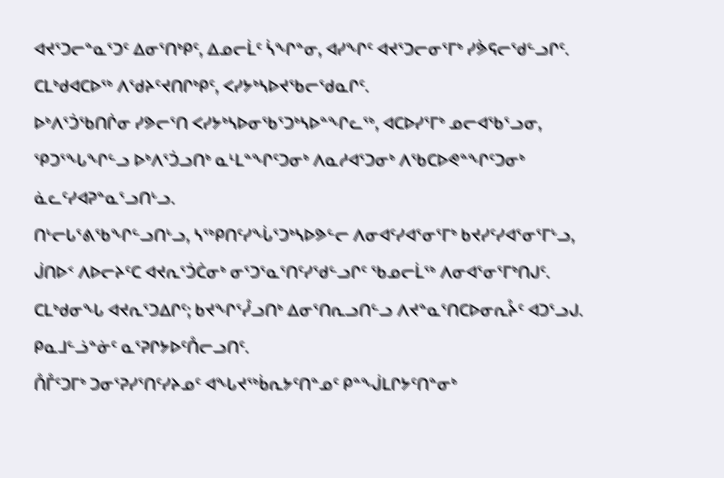ᐊᔪᕐᑐᓕᓐᓇᕐᑐᑦ ᐃᓂᕐᑎᒃᑭᑦ, ᐃᓄᓕᒫᑦ ᓵᖏᓐᓂ, ᐊᓯᖏᑦ ᐊᔪᕐᑐᓕᓂᕐᒥᒃ ᓯᕘᕋᓕᖁᓪᓗᒋᑦ.
ᑕᒪᒃᑯᐊᑕᐅᖅ ᐱᖁᔨᑦᔪᑎᒋᒃᑭᑦ, ᐸᓯᔭᒃᓴᐅᔪᖃᓕᖁᓇᒋᑦ.
ᐅᒃᐱᕐᑑᖃᑎᒌᓂ ᓯᕗᓕᕐᑎ ᐸᓯᔭᒃᓴᐅᓂᖃᕐᑐᒃᓴᐅᓐᖏᓚᖅ, ᐊᑕᐅᓯᕐᒥᒃ ᓄᓕᐊᖃᕐᓗᓂ, ᕿᑐᕐᖓᖏᓪᓗ ᐅᒃᐱᕐᑑᓗᑎᒃ ᓇᒻᒪᓐᖏᑦᑐᓂᒃ ᐱᓇᓱᐊᕐᑐᓂᒃ ᐱᖃᑕᐅᕙᓐᖏᑦᑐᓂᒃ ᓈᓚᑦᓯᐊᕈᓐᓇᕐᓗᑎᒡᓗ.
ᑎᒡᓕᒐᕐᕕᖃᖏᓪᓗᑎᒡᓗ, ᓴᖅᑭᑎᑦᓯᖔᕐᑐᒃᓴᐅᕗᓪᓕ ᐱᓂᐊᑦᓯᐊᕐᓂᕐᒥᒃ ᑲᔪᓯᑦᓯᐊᕐᓂᕐᒥᒡᓗ, ᒎᑎᐅᑉ ᐱᐅᓕᔨᑦᑕ ᐊᔪᕆᕐᑑᑖᓂᒃ ᓂᕐᑐᕐᓇᕐᑎᑦᓯᖁᓪᓗᒋᑦ ᖃᓄᓕᒫᖅ ᐱᓂᐊᕐᓂᕐᒥᒃᑎᒍᑦ.
ᑕᒪᒃᑯᓂᖓ ᐊᔪᕆᕐᑐᐃᒋᑦ; ᑲᔪᖏᕐᓮᓗᑎᒃ ᐃᓂᕐᑎᕆᓗᑎᓪᓗ ᐱᔪᓐᓇᕐᑎᑕᐅᓂᕆᔧᑦ ᐊᑐᕐᓗᒍ. ᑭᓇᒧᓪᓘᓐᓃᑦ ᓇᕐᕈᒋᔭᐅᑦᑍᓕᓗᑎᑦ.
ᑍᒤᑦᑐᒥᒃ ᑐᓂᕐᕈᓯᕐᑎᑦᓯᔨᓄᑦ ᐊᖓᔪᖅᑳᕆᔭᑦᑎᓐᓄᑦ ᑭᓐᖒᒪᒋᔭᑦᑎᓐᓂᒃ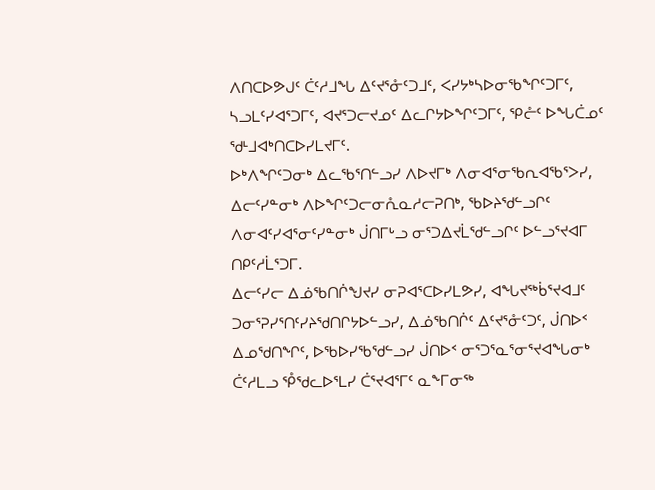ᐱᑎᑕᐅᕗᒍᑦ ᑖᑦᓱᒧᖓ ᐃᑦᔪᕐᓁᑦᑐᒧᑦ, ᐸᓯᔭᒃᓴᐅᓂᖃᖏᑦᑐᒥᑦ, ᓴᓗᒪᑦᓯᐊᕐᑐᒥᑦ, ᐊᔪᕐᑐᓕᔪᓄᑦ ᐃᓚᒋᔭᐅᖏᑦᑐᒥᑦ, ᕿᓔᑦ ᐅᖓᑖᓄᑦ ᖁᒻᒧᐊᒃᑎᑕᐅᓯᒪᔪᒥᑦ.
ᐅᒃᐱᖏᑦᑐᓂᒃ ᐃᓚᖃᕐᑎᓪᓗᓯ ᐱᐅᔪᒥᒃ ᐱᓂᐊᕐᓂᖃᕆᐊᖃᕐᐳᓯ, ᐃᓕᑦᓯᓐᓂᒃ ᐱᐅᖏᑦᑐᓕᓂᕅᓇᓱᓕᕈᑎᒃ, ᖃᐅᔨᖁᓪᓗᒋᑦ ᐱᓂᐊᑦᓯᐊᕐᓂᑦᓯᓐᓂᒃ ᒎᑎᒥᒡᓗ ᓂᕐᑐᐃᔪᒫᖁᓪᓗᒋᑦ ᐅᓪᓗᕐᔪᐊᒥ ᑎᑭᑦᓱᒫᕐᑐᒥ.
ᐃᓕᑦᓯᓕ ᐃᓅᖃᑎᒌᖑᔪᓯ ᓂᕈᐊᕐᑕᐅᓯᒪᕗᓯ, ᐊᖓᔪᖅᑳᕐᔪᐊᒧᑦ ᑐᓂᕐᕈᓯᕐᑎᑦᓯᔨᖁᑎᒋᔭᐅᓪᓗᓯ, ᐃᓅᖃᑎᒌᑦ ᐃᑦᔪᕐᓁᑦᑐᑦ, ᒎᑎᐅᑉ ᐃᓄᖁᑎᖏᑦ, ᐅᖃᐅᓯᖃᖁᓪᓗᓯ ᒎᑎᐅᑉ ᓂᕐᑐᕐᓇᕐᓂᕐᔪᐊᖓᓂᒃ ᑖᑦᓱᒪᓗ ᕾᖁᓚᐅᕐᒪᓯ ᑖᕐᔪᐊᕐᒥᑦ ᓇᖕᒥᓂᖅ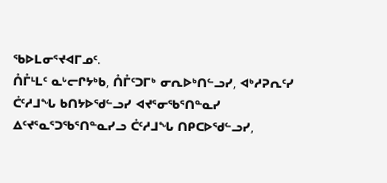ᖃᐅᒪᓂᕐᔪᐊᒥᓄᑦ.
ᑍᒤᒻᒪᑦ ᓇᒡᓕᒋᔭᒃᑲ, ᑍᒤᑦᑐᒥᒃ ᓂᕆᐅᒃᑎᓪᓗᓯ, ᐊᒃᓱᕈᕆᑦᓯ ᑖᑦᓱᒧᖓ ᑲᑎᔭᐅᖁᓪᓗᓯ ᐊᔪᕐᓂᖃᕐᑎᓐᓇᓯ ᐃᑦᔪᕐᓇᕐᑐᖃᕐᑎᓐᓇᓯᓗ ᑖᑦᓱᒧᖓ ᑎᑭᑕᐅᖁᓪᓗᓯ,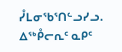ᓮᒪᓂᖃᕐᑎᓪᓗᓯᓗ.
ᐃᖅᑬᓕᕆᑦ ᓇᑭᑦ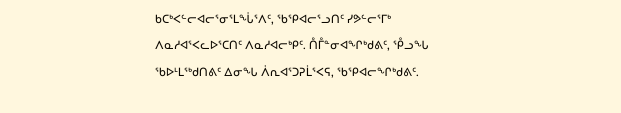ᑲᑕᒃᐸᓪᓕᐊᓕᕐᓂᕐᒪᖔᕐᐱᑦ, ᖃᕿᐊᓕᕐᓗᑎᑦ ᓯᕗᓪᓕᕐᒥᒃ ᐱᓇᓱᐊᕐᐸᓚᐅᕐᑕᑎᑦ ᐱᓇᓱᐊᓕᒃᑭᑦ. ᑍᒤᓐᓂᐊᖏᒃᑯᕕᑦ, ᕾᓗᖓ ᖃᐅᒻᒪᖅᑯᑎᕕᑦ ᐃᓂᖓ ᐲᕆᐊᕐᑐᕈᒫᕐᐸᕋ, ᖃᕿᐊᓕᖏᒃᑯᕕᑦ.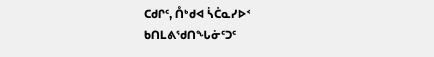ᑕᑯᒋᑦ, ᑍᒃᑯᐊ ᓵᑖᓇᓯᐅᑉ ᑲᑎᒪᕕᖁᑎᖓᓃᑦᑐᑦ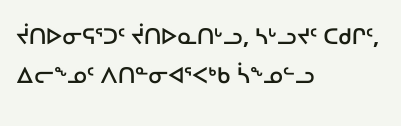ᔫᑎᐅᓂᕋᕐᑐᑦ ᔫᑎᐅᓇᑎᒡᓗ, ᓴᒡᓗᔪᑦ ᑕᑯᒋᑦ, ᐃᓕᖕᓄᑦ ᐱᑎᓐᓂᐊᕐᐸᒃᑲ ᓵᖕᓄᓪᓗ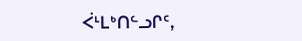ᐹᒻᒪᒃᑎᓪᓗᒋᑦ,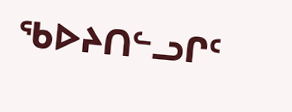ᖃᐅᔨᑎᓪᓗᒋᑦ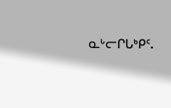ᓇᒡᓕᒋᒐᒃᑭᑦ.